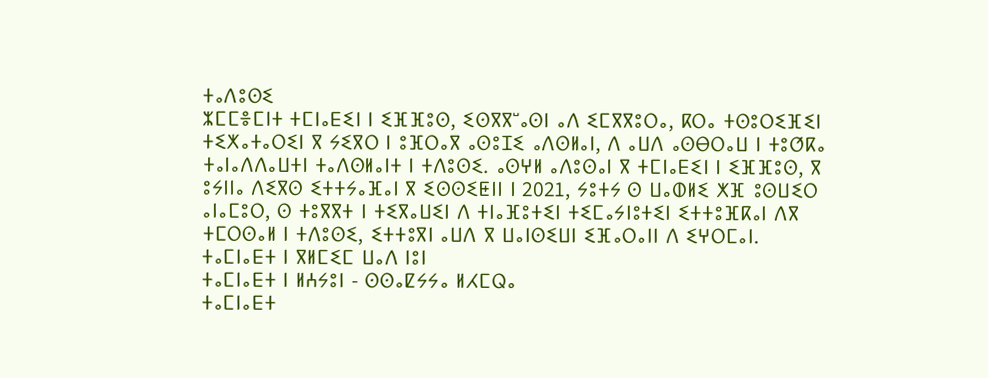ⵜⴰⴷⵓⵙⵉ
ⵣⵎⵎⴻⵎⵏⵜ ⵜⵎⵏⴰⴹⵉⵏ ⵏ ⵉⴼⴼⵓⵙ, ⵉⵙⴳⴳⵯⴰⵙⵏ ⴰⴷ ⵉⵎⴳⴳⵓⵔⴰ, ⴽⵔⴰ ⵜⵙⵓⵔⵉⴼⵉⵏ ⵜⵉⵅⴰⵜⴰⵔⵉⵏ ⴳ ⵢⵉⴳⵔ ⵏ ⵓⴼⵔⴰⴳ ⴰⵙⵓⵊⵉ ⴰⴷⵙⵍⴰⵏ, ⴷ ⴰⵡⴷ ⴰⵙⴱⵔⴰⵡ ⵏ ⵜⵓⵚⴽⴰ ⵜⴰⵏⴰⴷⴷⴰⵡⵜⵏ ⵜⴰⴷⵙⵍⴰⵏⵜ ⵏ ⵜⴷⵓⵙⵉ. ⴰⵙⵖⵍ ⴰⴷⵓⵙⴰⵏ ⴳ ⵜⵎⵏⴰⴹⵉⵏ ⵏ ⵉⴼⴼⵓⵙ, ⴳ ⵓⵢⵏⵏⴰ ⴷⵉⴳⵙ ⵉⵜⵜⵢⴰⴼⴰⵏ ⴳ ⵉⵙⵙⵉⵟⵏⵏ ⵏ 2021, ⵢⵓⵜⵢ ⵙ ⵡⴰⵀⵍⵉ ⵅⴼ ⵓⵙⵡⵉⵔ ⴰⵏⴰⵎⵓⵔ, ⵙ ⵜⵓⴳⴳⵜ ⵏ ⵜⵉⴳⴰⵡⵉⵏ ⴷ ⵜⵏⴰⴼⵓⵜⵉⵏ ⵜⵉⵎⴰⵢⵏⵓⵜⵉⵏ ⵉⵜⵜⵓⴼⴽⴰⵏ ⴷⴳ ⵜⵎⵔⵙⴰⵍ ⵏ ⵜⴷⵓⵙⵉ, ⵉⵜⵜⵓⴳⵏ ⴰⵡⴷ ⴳ ⵡⴰⵏⵙⵉⵡⵏ ⵉⴼⴰⵔⴰⵏⵏ ⴷ ⵉⵖⵔⵎⴰⵏ.
ⵜⴰⵎⵏⴰⴹⵜ ⵏ ⴳⵍⵎⵉⵎ ⵡⴰⴷ ⵏⵓⵏ
ⵜⴰⵎⵏⴰⴹⵜ ⵏ ⵍⵄⵢⵓⵏ - ⵙⵙⴰⵇⵢⵢⴰ ⵍⵃⵎⵕⴰ
ⵜⴰⵎⵏⴰⴹⵜ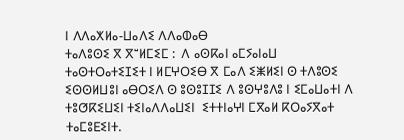ⵏ ⴷⴷⴰⵅⵍⴰ-ⵡⴰⴷⵉ ⴷⴷⴰⵀⴰⴱ
ⵜⴰⴷⵓⵙⵉ ⴳ ⴳⵯⵍⵎⵉⵎ :  ⴷ ⴰⵙⴽⴰⵏ ⴰⵎⵢⴰⵏⴰⵡ
ⵜⴰⵙⵜⵔⴰⵜⵉⵊⵉⵜ ⵏ ⵍⵎⵖⵔⵉⴱ ⴳ ⵎⴰⴷ ⵉⵥⵍⵉⵏ ⵙ ⵜⴷⵓⵙⵉ ⵉⵙⵙⵍⵡⵓⵏ ⴰⴱⵔⵉⴷ ⵙ ⵓⵙⵓⵊⵊⵉ ⴷ ⵓⵙⵖⵓⴷⵓ ⵏ ⵉⵎⴰⵡⴰⵜⵏ ⴷ ⵜⵓⵚⴽⵉⵡⵉⵏ ⵜⵉⵏⴰⴷⴷⴰⵡⵉⵏ  ⵉⵜⵜⵏⴰⵖⵏ ⵎⴳⴰⵍ ⴽⵔⴰⵢⴳⴰⵜ ⵜⴰⵎⵓⴹⵉⵏⵜ.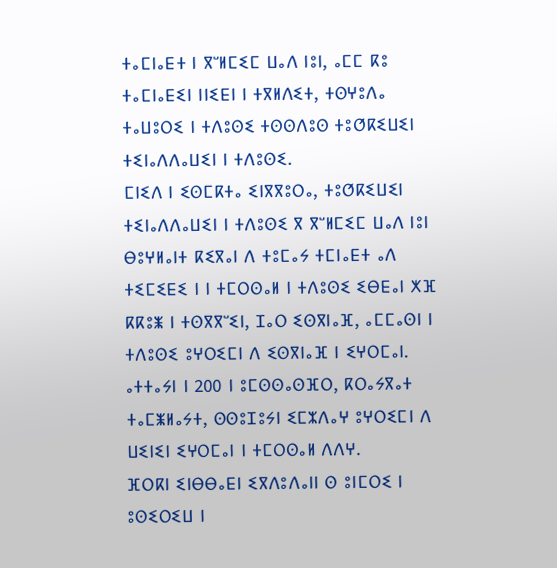ⵜⴰⵎⵏⴰⴹⵜ ⵏ ⴳⵯⵍⵎⵉⵎ ⵡⴰⴷ ⵏⵓⵏ, ⴰⵎⵎ ⴽⵓ ⵜⴰⵎⵏⴰⴹⵉⵏ ⵏⵏⵉⴹⵏ ⵏ ⵜⴳⵍⴷⵉⵜ, ⵜⵙⵖⵓⴷⴰ ⵜⴰⵡⵓⵔⵉ ⵏ ⵜⴷⵓⵙⵉ ⵜⵙⵙⴷⵓⵙ ⵜⵓⵚⴽⵉⵡⵉⵏ ⵜⵉⵏⴰⴷⴷⴰⵡⵉⵏ ⵏ ⵜⴷⵓⵙⵉ.
ⵎⵏⵉⴷ ⵏ ⵉⵙⵎⴽⵜⴰ ⵉⵏⴳⴳⵓⵔⴰ, ⵜⵓⵚⴽⵉⵡⵉⵏ ⵜⵉⵏⴰⴷⴷⴰⵡⵉⵏ ⵏ ⵜⴷⵓⵙⵉ ⴳ ⴳⵯⵍⵎⵉⵎ ⵡⴰⴷ ⵏⵓⵏ ⴱⵓⵖⵍⴰⵏⵜ ⴽⵉⴳⴰⵏ ⴷ ⵜⵓⵎⴰⵢ ⵜⵎⵏⴰⴹⵜ ⴰⴷ ⵜⵉⵎⵉⴹⵉ ⵏ ⵏ ⵜⵎⵔⵙⴰⵍ ⵏ ⵜⴷⵓⵙⵉ ⵉⴱⴹⴰⵏ ⵅⴼ ⴽⴽⵓⵥ ⵏ ⵜⵙⴳⴳⵯⵉⵏ, ⵊⴰⵔ ⵉⵙⴳⵏⴰⴼ, ⴰⵎⵎⴰⵙⵏ ⵏ ⵜⴷⵓⵙⵉ ⵓⵖⵔⵉⵎⵏ ⴷ ⵉⵙⴳⵏⴰⴼ ⵏ ⵉⵖⵔⵎⴰⵏ.
ⴰⵜⵜⴰⵢⵏ ⵏ 200 ⵏ ⵓⵎⵙⵙⴰⵙⴼⵔ, ⴽⵔⴰⵢⴳⴰⵜ ⵜⴰⵎⵥⵍⴰⵢⵜ, ⵙⵙⵓⵊⵓⵢⵏ ⵉⵎⵣⴷⴰⵖ ⵓⵖⵔⵉⵎⵏ ⴷ ⵡⵉⵏⵉⵏ ⵉⵖⵔⵎⴰⵏ ⵏ ⵜⵎⵔⵙⴰⵍ ⴷⴷⵖ.
ⴼⵔⴽⵏ ⵉⵏⴱⴱⴰⴹⵏ ⵉⴳⴷⵓⴷⴰⵏⵏ ⵙ ⵓⵏⵎⵔⵉ ⵏ ⵓⵙⵉⵔⵉⵡ ⵏ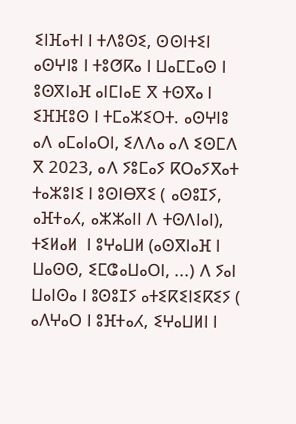ⵉⵏⴼⴰⵜⵏ ⵏ ⵜⴷⵓⵙⵉ, ⵙⵙⵏⵜⵉⵏ ⴰⵙⵖⵏⵓ ⵏ ⵜⵓⵚⴽⴰ ⵏ ⵡⴰⵎⵎⴰⵙ ⵏ ⵓⵙⴳⵏⴰⴼ ⴰⵏⵎⵏⴰⴹ ⴳ ⵜⵙⴳⴰ ⵏ ⵉⴼⴼⵓⵙ ⵏ ⵜⵎⴰⵣⵉⵔⵜ. ⴰⵙⵖⵏⵓ ⴰⴷ ⴰⵎⴰⵏⴰⵔⵏ, ⵉⴷⴷⴰ ⴰⴷ ⵉⵙⵎⴷ ⴳ 2023, ⴰⴷ ⵢⵓⵎⴰⵢ ⴽⵔⴰⵢⴳⴰⵜ ⵜⴰⵣⵓⵏⵉ ⵏ ⵓⵙⵏⴱⴳⵉ ( ⴰⵙⵓⵊⵢ, ⴰⴼⵜⴰⵃ, ⴰⵣⵣⴰⵏⵏ ⴷ ⵜⵙⴷⵏⴰⵏ), ⵜⵉⵍⴰⵍ  ⵏ ⵓⵖⴰⵡⵍ (ⴰⵙⴳⵏⴰⴼ ⵏ ⵡⴰⵙⵙ, ⵉⵎⵛⴰⵡⴰⵔⵏ, ...) ⴷ ⵢⴰⵏ ⵡⴰⵏⵙⴰ ⵏ ⵓⵙⵓⵊⵢ ⴰⵜⵉⴽⵉⵏⵉⴽⵉⵢ ( ⴰⴷⵖⴰⵔ ⵏ ⵓⴼⵜⴰⵃ, ⵉⵖⴰⵡⵍⵏ ⵏ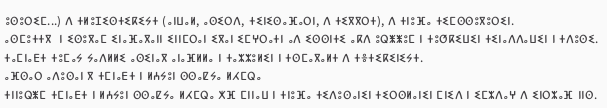ⵓⵙⵓⵔⵉⵎ...) ⴷ ⵜⵍⵓⵊⵉⵙⵜⵉⴽⵉⵢⵜ (ⴰⵏⵡⴰⵍ, ⴰⵙⵉⵔⴷ, ⵜⵉⵏⵉⵙⴰⴼⴰⵔⵏ, ⴷ ⵜⵉⴳⴳⵔⵜ), ⴷ ⵜⵏⵓⴼⴰ ⵜⵉⵎⵙⵙⵓⴳⵓⵔⵉⵏ.
ⴰⵙⵎⵓⵜⵜⴳ  ⵏ ⵉⵙⵓⴳⴰⵎ ⵉⵏⴰⴼⴰⴳⴰⵏⵏ ⵉⵏⵏⵎⵔⴰⵏ ⵉⴳⴰⵏ ⵉⵎⵖⵔⴰⵜⵏ ⴰⴷ ⵉⵙⵙⵏⵜⵉ ⴰⴽⴷ ⵓⵕⵥⵥⵓⵎ ⵏ ⵜⵓⵚⴽⵉⵡⵉⵏ ⵜⵉⵏⴰⴷⴷⴰⵡⵉⵏ ⵏ ⵜⴷⵓⵙⵉ. ⵜⴰⵎⵏⴰⴹⵜ ⵜⵓⵎⴰⵢ ⵢⴰⴷⵍⵍⵉ ⴰⵙⵉⵏⴰⴳ ⴰⵏⴰⴼⵍⵍⴰ ⵏ ⵜⴰⵣⵣⵓⵍⵉⵏ ⵏ ⵜⵙⵎⴰⴳⴰⵍⵜ ⴷ ⵜⴻⵜⵉⴽⵉⵏⵉⵢⵜ.
ⴰⴼⵙⴰⵔ ⴰⴷⵓⵙⴰⵏ ⴳ ⵜⵎⵏⴰⴹⵜ ⵏ ⵍⵄⵢⵓⵏ ⵙⵙⴰⵇⵢⴰ ⵍⵃⵎⵕⴰ
ⵜⵏⵏⵓⵕⵥⵎ ⵜⵎⵏⴰⴹⵜ ⵏ ⵍⵄⵢⵓⵏ ⵙⵙⴰⵇⵢⴰ ⵍⵃⵎⵕⴰ ⵅⴼ ⵎⵏⵏⴰⵡ ⵏ ⵜⵏⵓⴼⴰ ⵜⵉⴷⵓⵙⴰⵏⵉⵏ ⵜⵉⵔⵙⵍⴰⵏⵉⵏ ⵎⵏⵉⴷ ⵏ ⵉⵎⵣⴷⴰⵖ ⴷ ⵉⵏⵔⵣⴰⴼ ⵏⵏⵙ.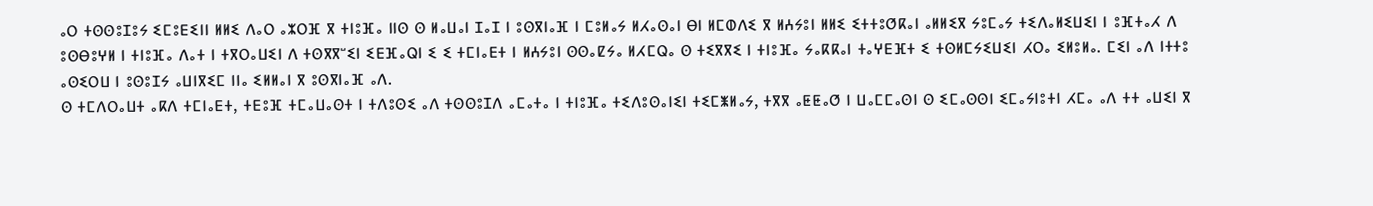ⴰⵔ ⵜⵙⵙⵓⵊⵓⵢ ⵉⵎⵓⴹⵉⵏⵏ ⵍⵍⵉ ⴷⴰⵔ ⴰⵣⵔⴼ ⴳ ⵜⵏⵓⴼⴰ ⵏⵏⵙ ⵙ ⵍⴰⵡⴰⵏ ⵊⴰⵊ ⵏ ⵓⵙⴳⵏⴰⴼ ⵏ ⵎⵓⵍⴰⵢ ⵍⵃⴰⵙⴰⵏ ⴱⵏ ⵍⵎⵀⴷⵉ ⴳ ⵍⵄⵢⵓⵏ ⵍⵍⵉ ⵉⵜⵜⵓⵚⴽⴰⵏ ⴰⵍⵍⵉⴳ ⵢⵓⵎⴰⵢ ⵜⵉⴷⴰⵍⵉⵡⵉⵏ ⵏ ⵓⴼⵜⴰⵃ ⴷ ⵓⵙⴱⵓⵖⵍ ⵏ ⵜⵏⵓⴼⴰ ⴷⴰⵜ ⵏ ⵜⴳⵔⴰⵡⵉⵏ ⴷ ⵜⵙⴳⴳⵯⵉⵏ ⵉⴹⴼⴰⵕⵏ ⵉ ⵉ ⵜⵎⵏⴰⴹⵜ ⵏ ⵍⵄⵢⵓⵏ ⵙⵙⴰⵇⵢⴰ ⵍⵃⵎⵕⴰ ⵙ ⵜⵉⴳⴳⵉ ⵏ ⵜⵏⵓⴼⴰ ⵢⴰⴽⴽⴰⵏ ⵜⴰⵖⴹⴼⵜ ⵉ ⵜⵙⵍⵎⵢⵉⵡⵉⵏ ⵃⵔⴰ ⵉⵍⵓⵍⴰ. ⵎⵉⵏ ⴰⴷ ⵏⵜⵜⵓ ⴰⵙⵉⵔⵡ ⵏ ⵓⵙⵓⵊⵢ ⴰⵡⵏⴳⵉⵎ ⵏⵏⴰ ⵉⵍⵍⴰⵏ ⴳ ⵓⵙⴳⵏⴰⴼ ⴰⴷ.
ⵙ ⵜⵎⴷⵔⴰⵡⵜ ⴰⴽⴷ ⵜⵎⵏⴰⴹⵜ, ⵜⴹⵓⴼ ⵜⵎⴰⵡⴰⵙⵜ ⵏ ⵜⴷⵓⵙⵉ ⴰⴷ ⵜⵙⵙⵓⵊⴷ ⴰⵎⴰⵜⴰ ⵏ ⵜⵏⵓⴼⴰ ⵜⵉⴷⵓⵙⴰⵏⵉⵏ ⵜⵉⵎⵥⵍⴰⵢ, ⵜⴳⴳ ⴰⵟⵟⴰⵚ ⵏ ⵡⴰⵎⵎⴰⵙⵏ ⵙ ⵉⵎⴰⵙⵙⵏ ⵉⵎⴰⵢⵏⵓⵜⵏ ⵃⵎⴰ ⴰⴷ ⵜⵜ ⴰⵡⵉⵏ ⴳ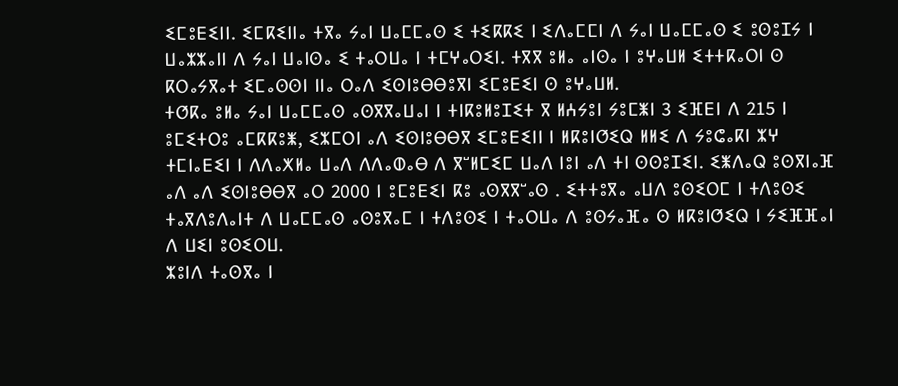ⵉⵎⵓⴹⵉⵏⵏ. ⵉⵎⴽⵉⵏⵏⴰ ⵜⴳⴰ ⵢⴰⵏ ⵡⴰⵎⵎⴰⵙ ⵉ ⵜⵉⴽⴽⵉ ⵏ ⵉⴷⴰⵎⵎⵏ ⴷ ⵢⴰⵏ ⵡⴰⵎⵎⴰⵙ ⵉ ⵓⵙⵓⵊⵢ ⵏ ⵡⴰⵣⵣⴰⵏⵏ ⴷ ⵢⴰⵏ ⵡⴰⵏⵙⴰ ⵉ ⵜⴰⵔⵡⴰ ⵏ ⵜⵎⵖⴰⵔⵉⵏ. ⵜⴳⴳ ⵓⵍⴰ ⴰⵏⵙⴰ ⵏ ⵓⵖⴰⵡⵍ ⵉⵜⵜⴽⴰⵔⵏ ⵙ ⴽⵔⴰⵢⴳⴰⵜ ⵉⵎⴰⵙⵙⵏ ⵏⵏⴰ ⵔⴰⴷ ⵉⵙⵏⵓⴱⴱⵓⴳⵏ ⵉⵎⵓⴹⵉⵏ ⵙ ⵓⵖⴰⵡⵍ.
ⵜⵚⴽⴰ ⵓⵍⴰ ⵢⴰⵏ ⵡⴰⵎⵎⴰⵙ ⴰⵙⴳⴳⴰⵡⴰⵏ ⵏ ⵜⵏⴽⵓⵍⵓⵊⵉⵜ ⴳ ⵍⵄⵢⵓⵏ ⵢⵓⵎⵥⵏ 3 ⵉⴼⴹⵏ ⴷ 215 ⵏ ⵓⵎⵉⵜⵔⵓ ⴰⵎⴽⴽⵓⵥ, ⵉⵣⵎⵔⵏ ⴰⴷ ⵉⵙⵏⵓⴱⴱⴳ ⵉⵎⵓⴹⵉⵏⵏ ⵏ ⵍⴽⵓⵏⵚⵉⵕ ⵍⵍⵉ ⴷ ⵢⵓⵛⴰⴽⵏ ⵣⵖ ⵜⵎⵏⴰⴹⵉⵏ ⵏ ⴷⴷⴰⵅⵍⴰ ⵡⴰⴷ ⴷⴷⴰⵀⴰⴱ ⴷ ⴳⵯⵍⵎⵉⵎ ⵡⴰⴷ ⵏⵓⵏ ⴰⴷ ⵜⵏ ⵙⵙⵓⵊⵉⵏ. ⵉⵥⴷⴰⵕ ⵓⵙⴳⵏⴰⴼ ⴰⴷ ⴰⴷ ⵉⵙⵏⵓⴱⴱⴳ ⴰⵔ 2000 ⵏ ⵓⵎⵓⴹⵉⵏ ⴽⵓ ⴰⵙⴳⴳⵯⴰⵙ . ⵉⵜⵜⵓⴳⴰ ⴰⵡⴷ ⵓⵙⵉⵔⵎ ⵏ ⵜⴷⵓⵙⵉ ⵜⴰⴳⴷⵓⴷⴰⵏⵜ ⴷ ⵡⴰⵎⵎⴰⵙ ⴰⵙⵓⴳⴰⵎ ⵏ ⵜⴷⵓⵙⵉ ⵏ ⵜⴰⵔⵡⴰ ⴷ ⵓⵙⵢⴰⴼⴰ ⵙ ⵍⴽⵓⵏⵚⵉⵕ ⵏ ⵢⵉⴼⴼⴰⵏ ⴷ ⵡⵉⵏ ⵓⵙⵉⵔⵡ.
ⵣⵓⵏⴷ ⵜⴰⵙⴳⴰ ⵏ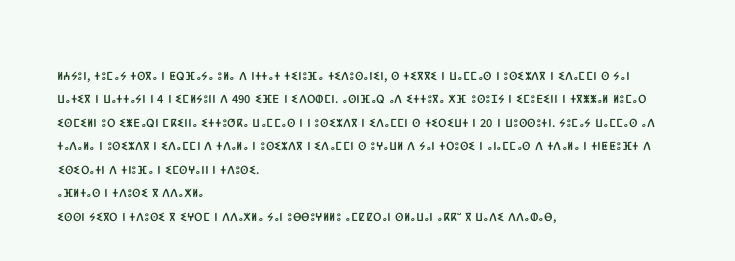ⵍⵄⵢⵓⵏ, ⵜⵓⵎⴰⵢ ⵜⵙⴳⴰ ⵏ ⵟⵕⴼⴰⵢⴰ ⵓⵍⴰ ⴷ ⵏⵜⵜⴰⵜ ⵜⵉⵏⵓⴼⴰ ⵜⵉⴷⵓⵙⴰⵏⵉⵏ, ⵙ ⵜⵉⴳⴳⵉ ⵏ ⵡⴰⵎⵎⴰⵙ ⵏ ⵓⵙⵉⵣⴷⴳ ⵏ ⵉⴷⴰⵎⵎⵏ ⵙ ⵢⴰⵏ ⵡⴰⵜⵉⴳ ⵏ ⵡⴰⵜⵜⴰⵢⵏ ⵏ 4 ⵏ ⵉⵎⵍⵢⵓⵏⵏ ⴷ 490 ⵉⴼⴹ ⵏ ⵉⴷⵔⵀⵎⵏ. ⴰⵙⵏⴼⴰⵕ ⴰⴷ ⵉⵜⵜⵓⴳⴰ ⵅⴼ ⵓⵙⵓⵊⵢ ⵏ ⵉⵎⵓⴹⵉⵏⵏ ⵏ ⵜⴳⵥⵥⴰⵍ ⵍⵓⵎⴰⵔ ⵉⵙⵎⵉⵍⵏ ⵓⵔ ⵉⵥⴹⴰⵕⵏ ⵎⴽⵉⵏⵏⴰ ⵉⵜⵜⵓⵚⴽⴰ ⵡⴰⵎⵎⴰⵙ ⵏ ⵏ ⵓⵙⵉⵣⴷⴳ ⵏ ⵉⴷⴰⵎⵎⵏ ⵙ ⵜⵉⵔⵉⵡⵜ ⵏ 20 ⵏ ⵡⵓⵙⵙⵓⵜⵏ. ⵢⵓⵎⴰⵢ ⵡⴰⵎⵎⴰⵙ ⴰⴷ ⵜⴰⴷⴰⵍⴰ ⵏ ⵓⵙⵉⵣⴷⴳ ⵏ ⵉⴷⴰⵎⵎⵏ ⴷ ⵜⴷⴰⵍⴰ ⵏ ⵓⵙⵉⵣⴷⴳ ⵏ ⵉⴷⴰⵎⵎⵏ ⵙ ⵓⵖⴰⵡⵍ ⴷ ⵢⴰⵏ ⵜⵔⵓⵙⵉ ⵏ ⴰⵏⴰⵎⵎⴰⵙ ⴷ ⵜⴷⴰⵍⴰ ⵏ ⵜⵏⵟⵟⵓⴼⵜ ⴷ ⵉⵙⵉⵔⴰⵜⵏ ⴷ ⵜⵏⵓⴼⴰ ⵏ ⵉⵎⵙⵖⴰⵏⵏ ⵏ ⵜⴷⵓⵙⵉ.
ⴰⴼⵍⵜⴰⵙ ⵏ ⵜⴷⵓⵙⵉ ⴳ ⴷⴷⴰⵅⵍⴰ
ⵉⵙⵙⵏ ⵢⵉⴳⵔ ⵏ ⵜⴷⵓⵙⵉ ⴳ ⵉⵖⵔⵎ ⵏ ⴷⴷⴰⵅⵍⴰ ⵢⴰⵏ ⵓⴱⴱⵓⵖⵍⵍⵓ ⴰⵎⵇⵇⵔⴰⵏ ⵙⵍⴰⵡⴰⵏ ⴰⴽⴽⵯ ⴳ ⵡⴰⴷⵉ ⴷⴷⴰⵀⴰⴱ,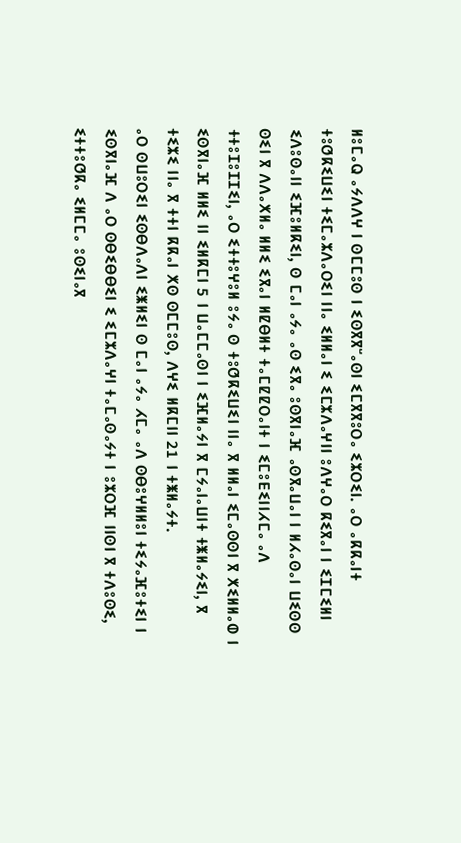ⵍⵓⵎⴰⵕ ⴰⵢⴷⴷⵖ ⵏ ⵙⵎⵎⵓⵙ ⵏ ⵉⵙⴳⴳⵯⴰⵙⵏ ⵉⵎⴳⴳⵓⵔⴰ ⵉⵣⵔⵉⵏ. ⴰⵔ ⴰⴽⴽⴰⵏⵜ ⵜⵓⵚⴽⵉⵡⵉⵏ ⵜⵉⵎⴰⵣⴷⴰⵔⵉⵏ ⵏⵏⴰ ⵉⵍⵍⴰⵏ ⵉ ⵉⵎⵣⴷⴰⵖⵏⵏ ⵓⴷⵖⴰⵔ ⴽⵉⴳⴰⵏ ⵏ ⵉⵊⵎⵉⵍⵏ ⵉⴷⵓⵙⴰⵏⵏ ⵉⴼⵓⵍⴽⵉⵏ, ⵙ ⵎⴰⵏ ⴰⵢⴰ ⴰⵙ ⵉⴳⴰ ⵓⵙⴳⵏⴰⴼ ⴰⵙⴳⴰⵡⴰⵏ ⵏ ⵍⵃⴰⵙⴰⵏ ⵡⵉⵙⵙ ⵙⵉⵏ ⴳ ⴷⴷⴰⵅⵍⴰ ⵍⵍⵉ ⵉⴳⴰⵏ ⵍⵇⴱⵍⵜ ⵜⴰⵎⵇⵇⵔⴰⵏⵜ ⵏ ⵉⵎⵓⴹⵉⵏⵏⵃⵎⴰ ⴰⴷ ⵜⵜⵓⵊⵓⵊⵊⵉⵏ, ⴰⵔ ⵉⵜⵜⵓⵖⵓⵍ ⵓⵢⴰ ⵙ ⵜⵓⵚⴽⵉⵡⵉⵏ ⵏⵏⴰ ⴳ ⵍⵍⴰⵏ ⵉⵎⴰⵙⵙⵏ ⴳ ⵅⵉⵍⵍⴰⵀ ⵏ ⵉⵙⴳⵏⴰⴼ ⵍⵍⵉ ⵏⵏ ⵉⵍⴽⵎⵏ 5 ⵏ ⵡⴰⵎⵎⴰⵙⵏ ⵏ ⵉⴼⵍⴰⵢⵏ ⴳ ⵎⵢⴰⵏⴰⵡⵏⵜ ⵜⵥⵍⴰⵢⵉⵏ, ⴳ ⵜⵉⵣⵉ ⵏⵏⴰ ⴳ ⵜⵜⵏ ⴽⴽⴰⵏ ⵅⵙ ⵙⵎⵎⵓⵙ, ⴷⵖⵉ ⵍⴽⵎⵏⵏ 21 ⵏ ⵜⵥⵍⴰⵢⵜ.
ⴰⵔ ⵙⵡⵓⵔⵉⵏ ⵉⵙⴱⴷⴰⴷⵏ ⵉⵥⵍⵉⵏ ⵙ ⵎⴰⵏ ⴰⵢⴰ ⵃⵎⴰ ⴰⴷ ⵙⴱⵓⵖⵍⵍⵓⵏ ⵜⵉⵢⴰⴼⵓⵜⵉⵏ ⵏ ⵉⵙⴳⵏⴰⴼ ⴷ ⴰⵔ ⵙⴱⵉⴱⴱⵉⵏ ⵉ ⵉⵎⵣⴷⴰⵖⵏ ⵜⴰⵎⴰⵙⴰⵢⵜ ⵏ ⵓⵣⵔⴼ ⵏⵏⵙⵏ ⴳ ⵜⴷⵓⵙⵉ, ⵉⵜⵜⵓⵚⴽⴰ ⵉⵍⵎⵎⴰ ⵓⵙⵉⵏⴰⴳ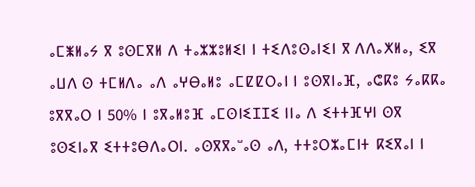ⴰⵎⵥⵍⴰⵢ ⴳ ⵓⵙⵎⴳⵍ ⴷ ⵜⴰⵣⵣⵓⵍⵉⵏ ⵏ ⵜⵉⴷⵓⵙⴰⵏⵉⵏ ⴳ ⴷⴷⴰⵅⵍⴰ, ⵉⴳ ⴰⵡⴷ ⵙ ⵜⵎⵍⴷⴰ ⴰⴷ ⴰⵖⴱⴰⵍⵓ ⴰⵎⵇⵇⵔⴰⵏ ⵏ ⵓⵙⴳⵏⴰⴼ, ⴰⵛⴽⵓ ⵢⴰⴽⴽⴰ ⵓⴳⴳⴰⵔ ⵏ 50% ⵏ ⵓⴳⴰⵍⵓⴼ ⴰⵎⵙⵏⵉⵊⵊⵉ ⵏⵏⴰ ⴷ ⵉⵜⵜⴼⵖⵏ ⵙⴳ ⵓⵙⵉⵏⴰⴳ ⵉⵜⵜⵓⴱⴷⴰⵔⵏ. ⴰⵙⴳⴳⴰⵯⴰⵙ ⴰⴷ, ⵜⵜⵓⵔⵣⴰⵎⵏⵜ ⴽⵉⴳⴰⵏ ⵏ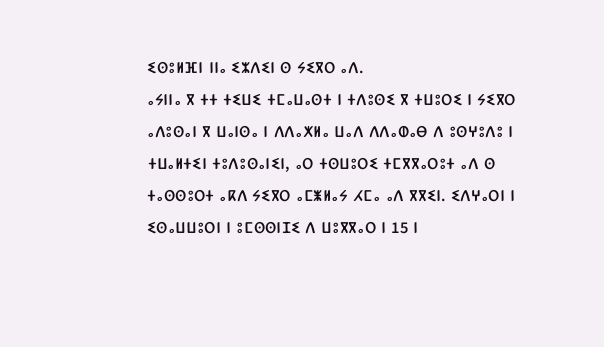ⵉⵙⵓⵍⴼⵏ ⵏⵏⴰ ⵉⵣⴷⵉⵏ ⵙ ⵢⵉⴳⵔ ⴰⴷ.
ⴰⵢⵏⵏⴰ ⴳ ⵜⵜ ⵜⵉⵡⵉ ⵜⵎⴰⵡⴰⵙⵜ ⵏ ⵜⴷⵓⵙⵉ ⴳ ⵜⵡⵓⵔⵉ ⵏ ⵢⵉⴳⵔ ⴰⴷⵓⵙⴰⵏ ⴳ ⵡⴰⵏⵙⴰ ⵏ ⴷⴷⴰⵅⵍⴰ ⵡⴰⴷ ⴷⴷⴰⵀⴰⴱ ⴷ ⵓⵙⵖⵓⴷⵓ ⵏ ⵜⵡⴰⵍⵜⵉⵏ ⵜⵓⴷⵓⵙⴰⵏⵉⵏ, ⴰⵔ ⵜⵙⵡⵓⵔⵉ ⵜⵎⴳⴳⴰⵔⵓⵜ ⴰⴷ ⵙ ⵜⴰⵙⵙⵓⵔⵜ ⴰⴽⴷ ⵢⵉⴳⵔ ⴰⵎⵥⵍⴰⵢ ⵃⵎⴰ ⴰⴷ ⴳⴳⵉⵏ. ⵉⴷⵖⴰⵔⵏ ⵏ ⵉⵙⴰⵡⵡⵓⵔⵏ ⵏ ⵓⵎⵙⵙⵏⵊⵉ ⴷ ⵡⵓⴳⴳⴰⵔ ⵏ 15 ⵏ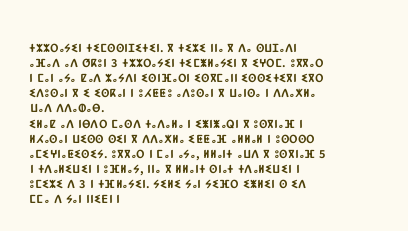ⵜⵣⵣⵔⴰⵢⵉⵏ ⵜⵉⵎⵙⵙⵏⵊⵉⵜⵉⵏ. ⴳ ⵜⵉⵣⵉ ⵏⵏⴰ ⴳ ⴷⴰ ⵙⵡⵊⴰⴷⵏ ⴰⴼⴰⴷ ⴰⴷ ⵚⴽⵓⵏ 3 ⵜⵣⵣⵔⴰⵢⵉⵏ ⵜⵉⵎⵥⵍⴰⵢⵉⵏ ⴳ ⵉⵖⵔⵎ. ⵓⴳⴳⴰⵔ ⵏ ⵎⴰⵏ ⴰⵢⴰ ⵇⴰⴷ ⵣⴰⵢⴷⵏ ⵉⵙⵏⴼⴰⵔⵏ ⵉⵙⴳⵎⴰⵏⵏ ⵉⵙⵙⵉⵜⵉⴳⵏ ⵉⴳⵔ ⵉⴷⵓⵙⴰⵏ ⴳ ⵉ ⵉⵙⴽⴰⵏ ⵏ ⵓⵃⵟⵟⵓ ⴰⴷⵓⵙⴰⵏ ⴳ ⵡⴰⵏⵙⴰ ⵏ ⴷⴷⴰⵅⵍⴰ ⵡⴰⴷ ⴷⴷⴰⵀⴰⴱ.
ⵉⵍⴰⵇ ⴰⴷ ⵏⴱⴷⵔ ⵎⴰⵙⴷ ⵜⴰⴷⴰⵍⴰ ⵏ ⵉⵥⵏⵥⴰⵕⵏ ⴳ ⵓⵙⴳⵏⴰⴼ ⵏ ⵍⵃⴰⵙⴰⵏ ⵡⵉⵙⵙ ⵙⵉⵏ ⴳ ⴷⴷⴰⵅⵍⴰ ⵉⵟⵟⴰⴼ ⴰⵍⵍⴰⵍ ⵏ ⵓⵙⵔⵙⵔ ⴰⵎⵉⵖⵏⴰⵟⵉⵙⵉⵢ. ⵓⴳⴳⴰⵔ ⵏ ⵎⴰⵏ ⴰⵢⴰ, ⵍⵍⴰⵏⵜ ⴰⵡⴷ ⴳ ⵓⵙⴳⵏⴰⴼ 5 ⵏ ⵜⴷⴰⵍⵉⵡⵉⵏ ⵏ ⵓⴼⵍⴰⵢ, ⵏⵏⴰ ⴳ ⵍⵍⴰⵏⵜ ⵙⵏⴰⵜ ⵜⴷⴰⵍⵉⵡⵉⵏ ⵏ ⵓⵎⵉⵣⵉ ⴷ 3 ⵏ ⵜⴼⵍⴰⵢⵉⵏ. ⵢⵉⵍⵉ ⵢⴰⵏ ⵢⵉⴼⵔ ⵉⵥⵍⵉⵏ ⵙ ⵉⴷ ⵎⵎⴰ ⴷ ⵢⴰⵏ ⵏⵏⵉⴹⵏ ⵏ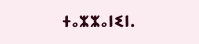ⵜⴰⵣⵣⴰⵏⵉⵏ.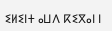ⵉⵍⵉⵏⵜ ⴰⵡⴷ ⴽⵉⴳⴰⵏ ⵏ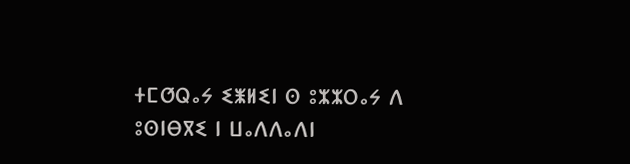ⵜⵎⵚⵕⴰⵢ ⵉⵥⵍⵉⵏ ⵙ ⵓⵣⵣⵔⴰⵢ ⴷ ⵓⵙⵏⴱⴳⵉ ⵏ ⵡⴰⴷⴷⴰⴷⵏ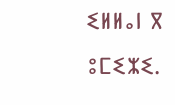ⵉⵍⵍⴰⵏ ⴳ ⵓⵎⵉⵣⵉ.